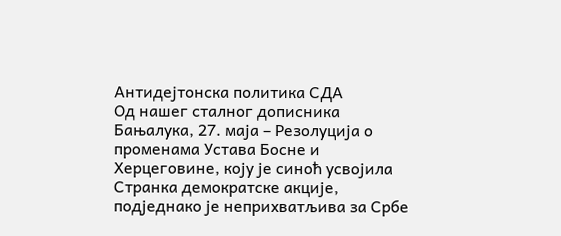Антидејтонска политика СДА
Од нашег сталног дописника
Бањалука, 27. маја – Резолуција о променама Устава Босне и Херцеговине, коју је синоћ усвојила Странка демократске акције, подједнако је неприхватљива за Србе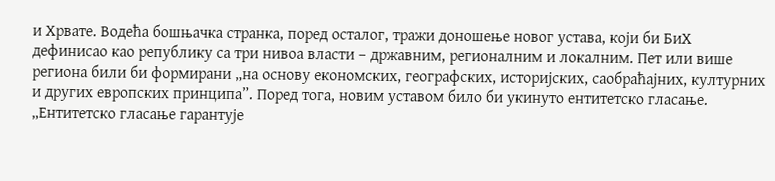и Хрвате. Водећа бошњачка странка, поред осталог, тражи доношење новог устава, који би БиХ дефинисао као републику са три нивоа власти – државним, регионалним и локалним. Пет или више региона били би формирани „на основу економских, географских, историјских, саобраћајних, културних и других европских принципа”. Поред тога, новим уставом било би укинуто ентитетско гласање.
„Ентитетско гласање гарантује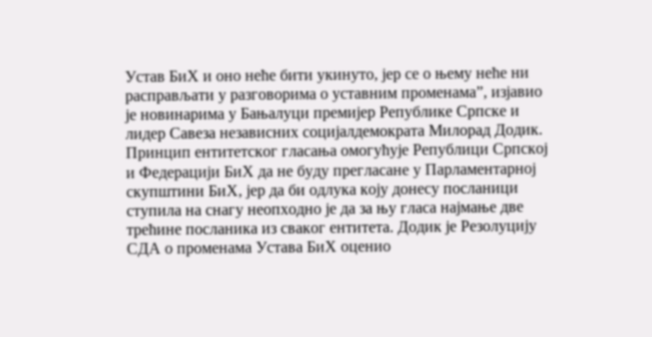Устав БиХ и оно неће бити укинуто, јер се о њему неће ни расправљати у разговорима о уставним променама”, изјавио је новинарима у Бањалуци премијер Републике Српске и лидер Савеза независних социјалдемократа Милорад Додик. Принцип ентитетског гласања омогућује Републици Српској и Федерацији БиХ да не буду прегласане у Парламентарној скупштини БиХ, јер да би одлука коју донесу посланици ступила на снагу неопходно је да за њу гласа најмање две трећине посланика из сваког ентитета. Додик је Резолуцију СДА о променама Устава БиХ оценио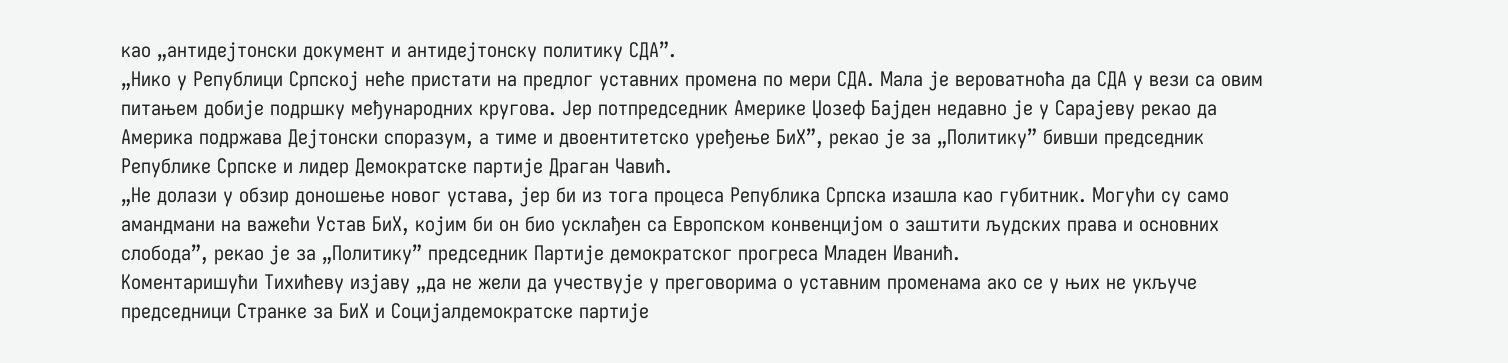као „антидејтонски документ и антидејтонску политику СДА”.
„Нико у Републици Српској неће пристати на предлог уставних промена по мери СДА. Мала је вероватноћа да СДА у вези са овим питањем добије подршку међународних кругова. Јер потпредседник Америке Џозеф Бајден недавно је у Сарајеву рекао да Америка подржава Дејтонски споразум, а тиме и двоентитетско уређење БиХ”, рекао је за „Политику” бивши председник Републике Српске и лидер Демократске партије Драган Чавић.
„Не долази у обзир доношење новог устава, јер би из тога процеса Република Српска изашла као губитник. Могући су само амандмани на важећи Устав БиХ, којим би он био усклађен са Европском конвенцијом о заштити људских права и основних слобода”, рекао је за „Политику” председник Партије демократског прогреса Младен Иванић.
Коментаришући Тихићеву изјаву „да не жели да учествује у преговорима о уставним променама ако се у њих не укључе председници Странке за БиХ и Социјалдемократске партије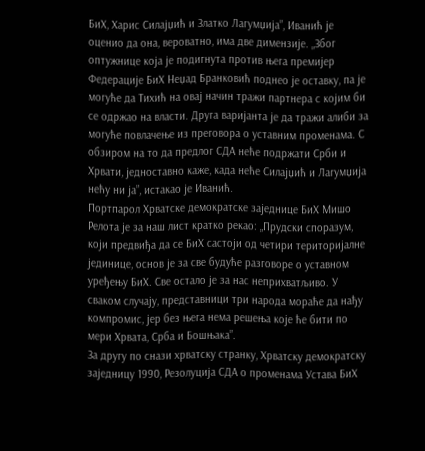БиХ, Харис Силајџић и Златко Лагумџија”, Иванић је оценио да она, вероватно, има две димензије. „Због оптужнице која је подигнута против њега премијер Федерације БиХ Неџад Бранковић поднео је оставку, па је могуће да Тихић на овај начин тражи партнера с којим би се одржао на власти. Друга варијанта је да тражи алиби за могуће повлачење из преговора о уставним променама. С обзиром на то да предлог СДА неће подржати Срби и Хрвати, једноставно каже, када неће Силајџић и Лагумџија нећу ни ја”, истакао је Иванић.
Портпарол Хрватске демократске заједнице БиХ Мишо Релота је за наш лист кратко рекао: „Прудски споразум, који предвиђа да се БиХ састоји од четири територијалне јединице, основ је за све будуће разговоре о уставном уређењу БиХ. Све остало је за нас неприхватљиво. У сваком случају, представници три народа мораће да нађу компромис, јер без њега нема решења које ће бити по мери Хрвата, Срба и Бошњака”.
За другу по снази хрватску странку, Хрватску демократску заједницу 1990, Резолуција СДА о променама Устава БиХ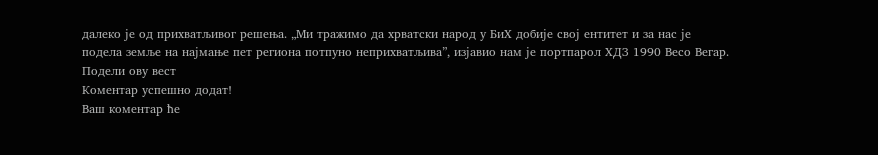далеко је од прихватљивог решења. „Ми тражимо да хрватски народ у БиХ добије свој ентитет и за нас је подела земље на најмање пет региона потпуно неприхватљива”, изјавио нам је портпарол ХДЗ 1990 Весо Вегар.
Подели ову вест
Комeнтар успeшно додат!
Ваш комeнтар ћe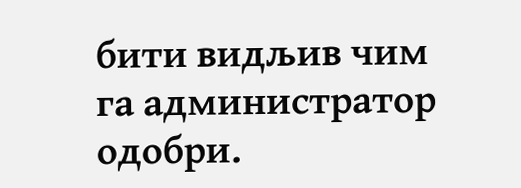бити видљив чим га администратор одобри.